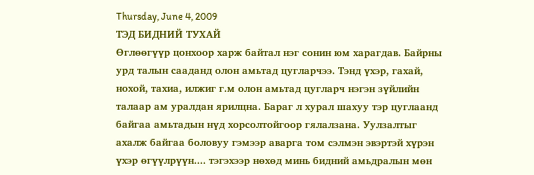Thursday, June 4, 2009
ТЭД БИДНИЙ ТУХАЙ
Өглөөгүүр цонхоор харж байтал нэг сонин юм харагдав. Байрны урд талын сааданд олон амьтад цугларчээ. Тэнд үхэр, гахай, нохой, тахиа, илжиг г.м олон амьтад цугларч нэгэн зүйлийн талаар ам уралдан ярилцна. Бараг л хурал шахуу тэр цуглаанд байгаа амьтадын нүд хорсолтойгоор гялалзана. Уулзалтыг ахалж байгаа боловуу гэмээр аварга том сэлмэн эвэртэй хүрэн үхэр өгүүлрүүн.... тэгэхээр нөхөд минь бидний амьдралын мөн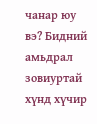чанар юу вэ? Бидний амьдрал зовиуртай хүнд хүчир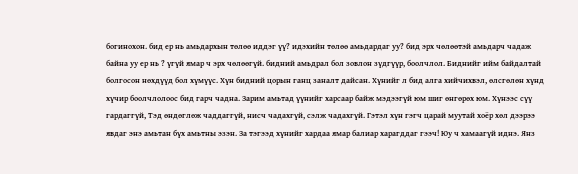богинохон. бид ер нь амьдархын төлөө иддэг үү? идэхийн төлөө амьдардаг уу? бид эрх чөлөөтэй амьдарч чадаж байна уу ер нь ? үгүй ямар ч эрх чөлөөгүй. бидний амьдрал бол зовлон зүдгүүр, боолчлол. Биднийг ийм байдалтай болгосон нөхдүүд бол хүмүүс. Хүн бидний цорын ганц заналт дайсан. Хүнийг л бид алга хийчихвэл, өлсгөлөн хүнд хүчир боолчлолоос бид гарч чадна. Зарим амьтад үүнийг харсаар байж мэдээгүй юм шиг өнгөрөх юм. Хүнээс сүү гардаггүй, Тэд өндөглөж чаддаггүй, нисч чадахгүй, сэлж чадахгүй. Гэтэл хүн гэгч царай муутай хоёр хөл дээрээ явдаг энэ амьтан бүх амьтны эзэн. За тэгээд хүнийг хардаа ямар балиар харагддаг гээч! Юу ч хамаагүй иднэ. Янз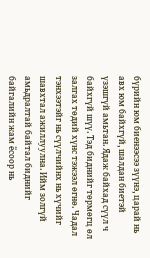бүрийн юм биенээсээ зүүнэ, царай нь авх юм байхгүй, шалдан биетэй үзэшгүй амьтан. Ядаж байхад сүүл ч байхгүй шүү. Тэд биднийг төрмөгц өл залгах төдий хүнс тэжээл өгнө. Чадал тэнхээтэйг нь сүүлчийнх нь хүчийг шавхтал ажиллуулна. Ийм золгүй амьдралтай байтал биднийг байгалийн жам ёсоор нь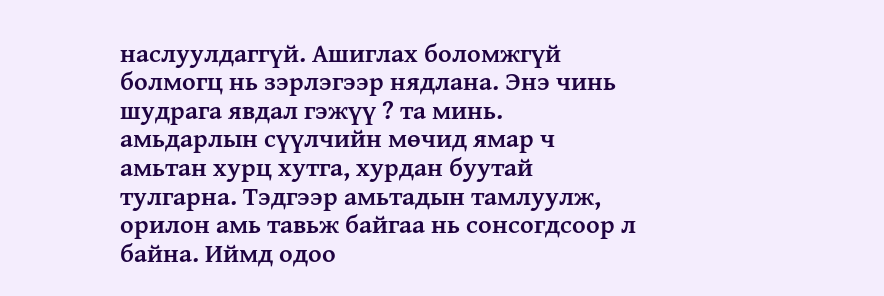наслуулдаггүй. Ашиглах боломжгүй болмогц нь зэрлэгээр нядлана. Энэ чинь шудрага явдал гэжүү ? та минь. амьдарлын сүүлчийн мөчид ямар ч амьтан хурц хутга, хурдан буутай тулгарна. Тэдгээр амьтадын тамлуулж, орилон амь тавьж байгаа нь сонсогдсоор л байна. Иймд одоо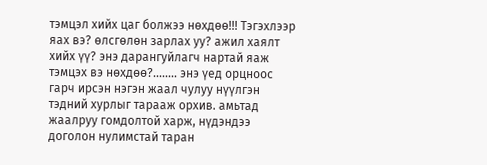тэмцэл хийх цаг болжээ нөхдөө!!! Тэгэхлээр яах вэ? өлсгөлөн зарлах уу? ажил хаялт хийх үү? энэ дарангуйлагч нартай яаж тэмцэх вэ нөхдөө?........ энэ үед орцноос гарч ирсэн нэгэн жаал чулуу нүүлгэн тэдний хурлыг тарааж орхив. амьтад жаалруу гомдолтой харж, нүдэндээ доголон нулимстай таран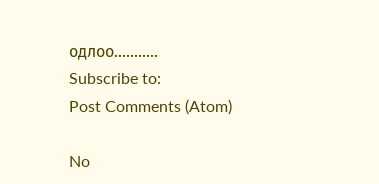одлоо...........
Subscribe to:
Post Comments (Atom)

No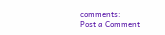comments:
Post a Comment